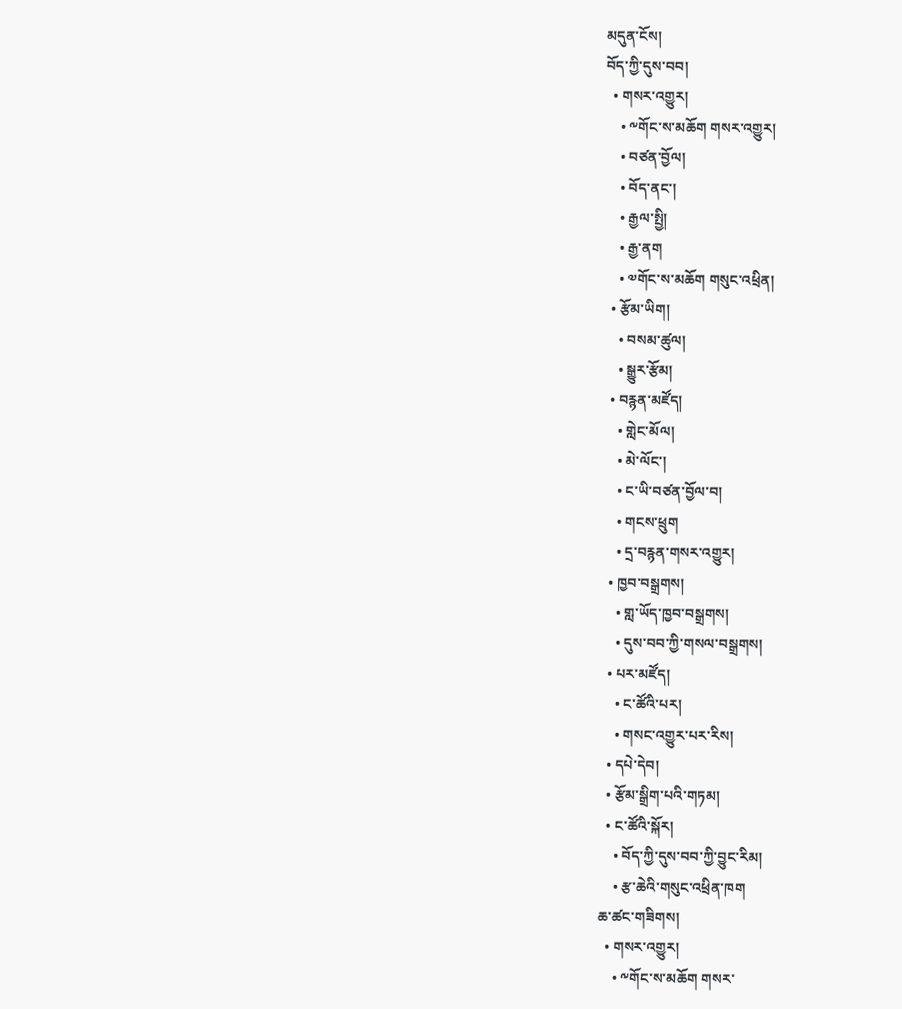མདུན་ངོས།
བོད་ཀྱི་དུས་བབ།
  • གསར་འགྱུར།
    • ༸གོང་ས་མཆོག གསར་འགྱུར།
    • བཙན་བྱོལ།
    • བོད་ནང་།
    • རྒྱལ་སྤྱི།
    • རྒྱ་ནག
    • ༧གོང་ས་མཆོག གསུང་འཕྲིན།
  • རྩོམ་ཡིག།
    • བསམ་ཚུལ།
    • སྒྱུར་རྩོམ།
  • བརྙན་མཛོད།
    • གླེང་མོལ།
    • མེ་ལོང་།
    • ང་ཡི་བཙན་བྱོལ་བ།
    • གངས་ཕྲུག
    • དྲ་བརྙན་གསར་འགྱུར།
  • ཁྱབ་བསྒྲགས།
    • གླ་ཡོད་ཁྱབ་བསྒྲགས།
    • དུས་བབ་ཀྱི་གསལ་བསྒྲགས།
  • པར་མཛོད།
    • ང་ཚོའི་པར།
    • གསང་འགྱུར་པར་རིས།
  • དཔེ་དེབ།
  • རྩོམ་སྒྲིག་པའི་གཏམ།
  • ང་ཚོའི་སྐོར།
    • བོད་ཀྱི་དུས་བབ་ཀྱི་བྱུང་རིམ།
    • རྩ་ཆེའི་གསུང་འཕྲིན་ཁག
ཆ་ཚང་གཟིགས།
  • གསར་འགྱུར།
    • ༸གོང་ས་མཆོག གསར་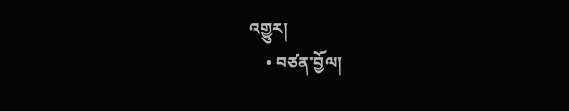འགྱུར།
    • བཙན་བྱོལ།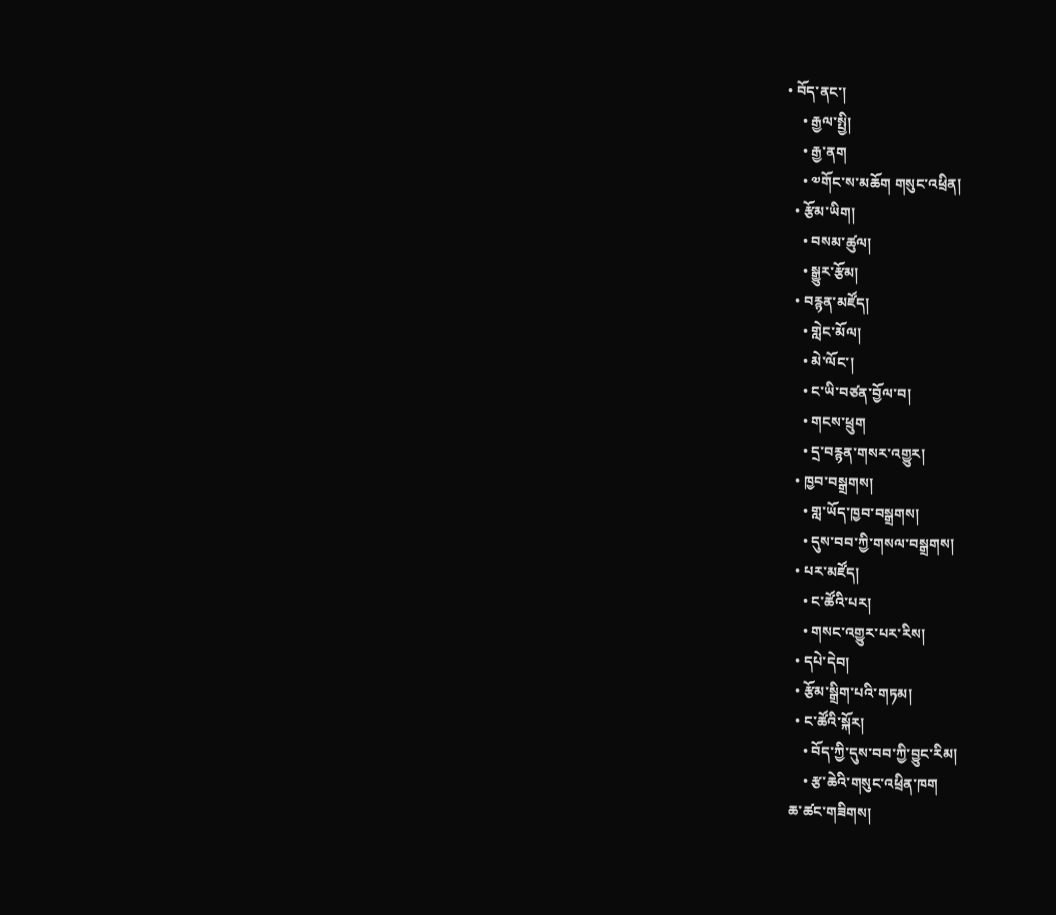• བོད་ནང་།
    • རྒྱལ་སྤྱི།
    • རྒྱ་ནག
    • ༧གོང་ས་མཆོག གསུང་འཕྲིན།
  • རྩོམ་ཡིག།
    • བསམ་ཚུལ།
    • སྒྱུར་རྩོམ།
  • བརྙན་མཛོད།
    • གླེང་མོལ།
    • མེ་ལོང་།
    • ང་ཡི་བཙན་བྱོལ་བ།
    • གངས་ཕྲུག
    • དྲ་བརྙན་གསར་འགྱུར།
  • ཁྱབ་བསྒྲགས།
    • གླ་ཡོད་ཁྱབ་བསྒྲགས།
    • དུས་བབ་ཀྱི་གསལ་བསྒྲགས།
  • པར་མཛོད།
    • ང་ཚོའི་པར།
    • གསང་འགྱུར་པར་རིས།
  • དཔེ་དེབ།
  • རྩོམ་སྒྲིག་པའི་གཏམ།
  • ང་ཚོའི་སྐོར།
    • བོད་ཀྱི་དུས་བབ་ཀྱི་བྱུང་རིམ།
    • རྩ་ཆེའི་གསུང་འཕྲིན་ཁག
ཆ་ཚང་གཟིགས།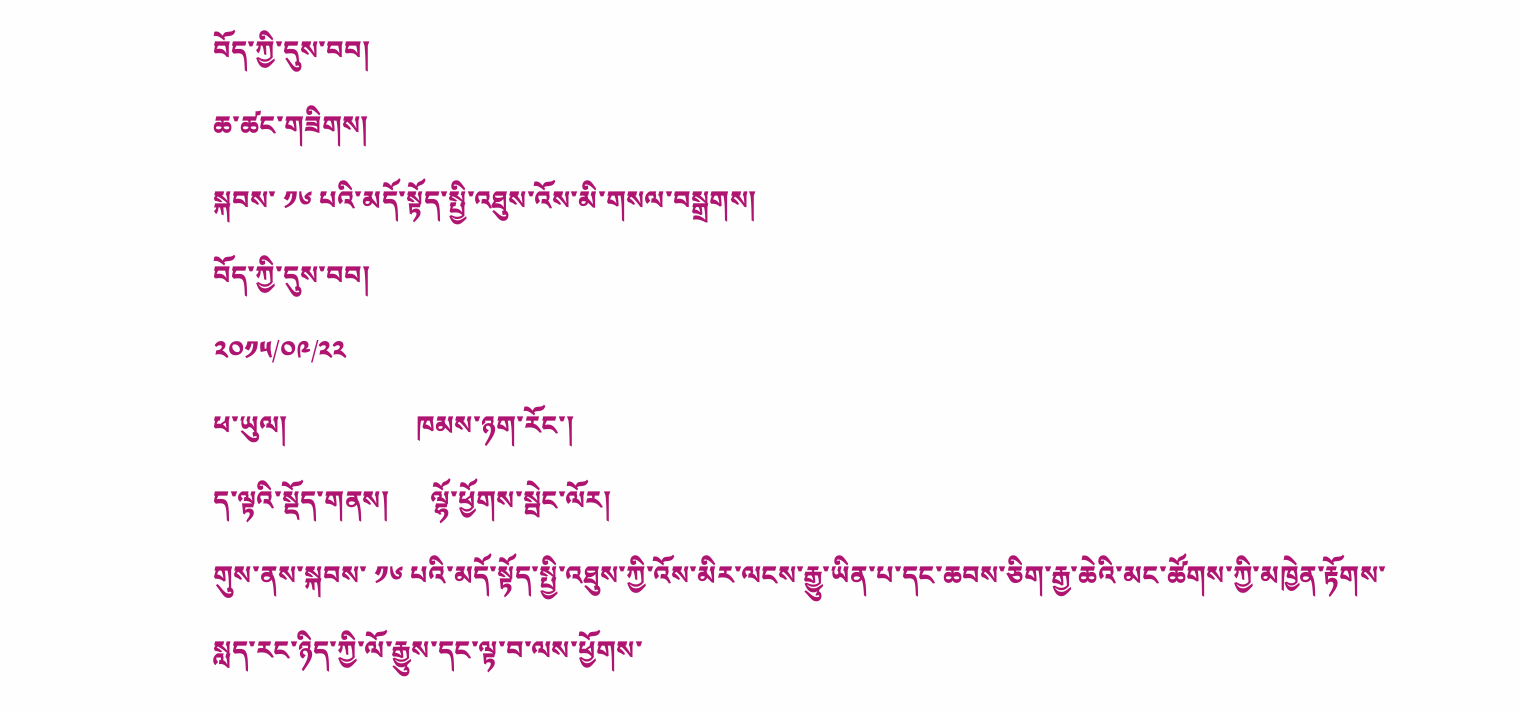བོད་ཀྱི་དུས་བབ།
ཆ་ཚང་གཟིགས།
སྐབས་ ༡༦ པའི་མདོ་སྟོད་སྤྱི་འཐུས་འོས་མི་གསལ་བསྒྲགས།
བོད་ཀྱི་དུས་བབ།
༢༠༡༥/༠༩/༢༢
ཕ་ཡུལ།                   ཁམས་ཉག་རོང་།
ད་ལྟའི་སྡོད་གནས།      ལྷོ་ཕྱོགས་སྦེང་ལོར།
གུས་ནས་སྐབས་ ༡༦ པའི་མདོ་སྟོད་སྤྱི་འཐུས་ཀྱི་འོས་མིར་ལངས་རྒྱུ་ཡིན་པ་དང་ཆབས་ཅིག་རྒྱ་ཆེའི་མང་ཚོགས་ཀྱི་མཁྱེན་རྟོགས་སླད་རང་ཉིད་ཀྱི་ལོ་རྒྱུས་དང་ལྟ་བ་ལས་ཕྱོགས་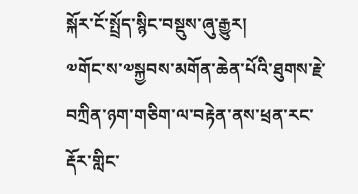སྐོར་ངོ་སྤྲོད་སྙིང་བསྡུས་ཞུ་རྒྱུར།
༧གོང་ས་༧སྐྱབས་མགོན་ཆེན་པོའི་ཐུགས་རྗེ་བཀྲིན་ཉག་གཅིག་ལ་བརྟེན་ནས་ཕྲན་རང་རྡོར་གླིང་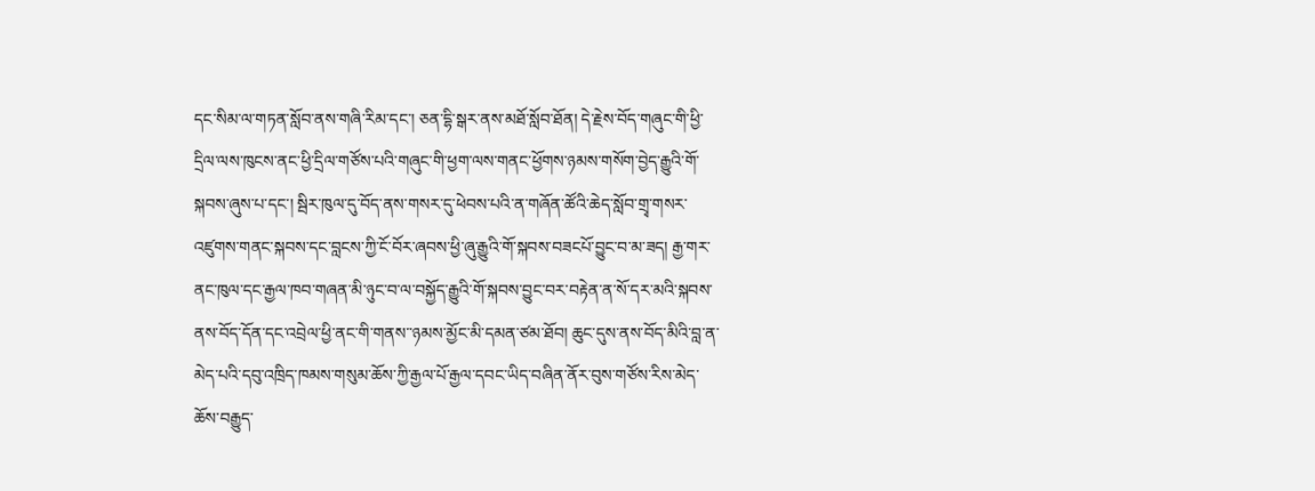དང་སིམ་ལ་གཏན་སློབ་ནས་གཞི་རིམ་དང་། ཅན་དྷི་སྒར་ནས་མཐོ་སློབ་ཐོན། དེ་རྗེས་བོད་གཞུང་གི་ཕྱི་དྲིལ་ལས་ཁུངས་ནང་ཕྱི་དྲིལ་གཙོས་པའི་གཞུང་གི་ཕྱག་ལས་གནང་ཕྱོགས་ཉམས་གསོག་བྱེད་རྒྱུའི་གོ་སྐབས་ཞུས་པ་དང་། སྦིར་ཁུལ་དུ་བོད་ནས་གསར་དུ་ཕེབས་པའི་ན་གཞོན་ཚོའི་ཆེད་སློབ་གྲྭ་གསར་འཛུགས་གནང་སྐབས་དང་བླངས་ཀྱི་ངོ་བོར་ཞབས་ཕྱི་ཞུ་རྒྱུའི་གོ་སྐབས་བཟངཔོ་བྱུང་བ་མ་ཟད། རྒྱ་གར་ནང་ཁུལ་དང་རྒྱལ་ཁབ་གཞན་མི་ཉུང་བ་ལ་བསྐྱོད་རྒྱུའི་གོ་སྐབས་བྱུང་བར་བརྟེན་ན་སོ་དར་མའི་སྐབས་ནས་བོད་དོན་དང་འབྲེལ་ཕྱི་ནང་གི་གནས་་ཉམས་མྱོང་མི་དམན་ཙམ་ཐོབ། ཆུང་དུས་ནས་བོད་མིའི་བླ་ན་མེད་པའི་དབུ་འཁྲིད་ཁམས་གསུམ་ཆོས་ཀྱི་རྒྱལ་པོ་རྒྱལ་དབང་ཡིད་བཞིན་ནོར་བུས་གཙོས་རིས་མེད་ཆོས་བརྒྱུད་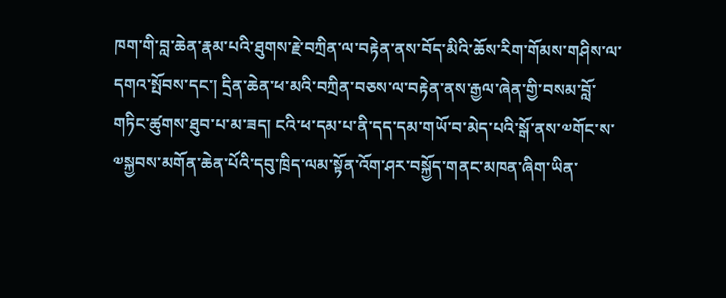ཁག་གི་བླ་ཆེན་རྣམ་པའི་ཐུགས་རྗེ་བཀྲིན་ལ་བརྟེན་ནས་བོད་མིའི་ཆོས་རིག་གོམས་གཤིས་ལ་དགའ་སྤོབས་དང་། དྲིན་ཆེན་ཕ་མའི་བཀྲིན་བཅས་ལ་བརྟེན་ནས་རྒྱལ་ཞེན་གྱི་བསམ་བློ་གཏིང་ཚུགས་ཐུབ་པ་མ་ཟད། ངའི་ཕ་དམ་པ་ནི་དད་དམ་གཡོ་བ་མེད་པའི་སྒོ་ནས་༧གོང་ས་༧སྐྱབས་མགོན་ཆེན་པོའི་དབུ་ཁྲིད་ལམ་སྟོན་འོག་ཤར་བསྐྱོད་གནང་མཁན་ཞིག་ཡིན་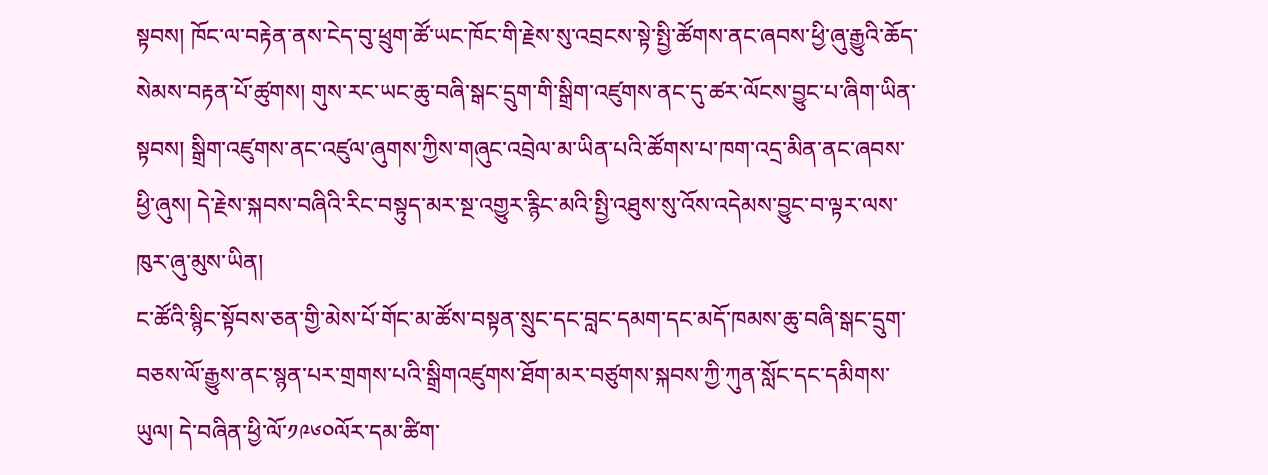སྟབས། ཁོང་ལ་བརྟེན་ནས་ངེད་བུ་ཕྲུག་ཚོ་ཡང་ཁོང་གི་རྗེས་སུ་འབྲངས་སྟེ་སྤྱི་ཚོགས་ནང་ཞབས་ཕྱི་ཞུ་རྒྱུའི་ཆོད་སེམས་བརྟན་པོ་ཚུགས། གུས་རང་ཡང་ཆུ་བཞི་སྒང་དྲུག་གི་སྒྲིག་འཛུགས་ནང་དུ་ཚར་ལོངས་བྱུང་པ་ཞིག་ཡིན་སྟབས། སྒྲིག་འཛུགས་ནང་འཛུལ་ཞུགས་ཀྱིས་གཞུང་འབྲེལ་མ་ཡིན་པའི་ཚོགས་པ་ཁག་འདྲ་མིན་ནང་ཞབས་ཕྱི་ཞུས། དེ་རྗེས་སྐབས་བཞིའི་རིང་བསྟུད་མར་སྔ་འགྱུར་རྙིང་མའི་སྤྱི་འཐུས་སུ་འོས་འདེམས་བྱུང་བ་ལྟར་ལས་ཁུར་ཞུ་མུས་ཡིན།
ང་ཚོའི་སྙིང་སྟོབས་ཅན་གྱི་མེས་པོ་གོང་མ་ཚོས་བསྟན་སྲུང་དང་བླང་དམག་དང་མདོ་ཁམས་ཆུ་བཞི་སྒང་དྲུག་བཅས་ལོ་རྒྱུས་ནང་སྙན་པར་གྲགས་པའི་སྒྲིགའཛུགས་ཐོག་མར་བཙུགས་སྐབས་ཀྱི་ཀུན་སློང་དང་དམིགས་ཡུལ། དེ་བཞིན་ཕྱི་ལོ་༡༩༦༠ལོར་དམ་ཚིག་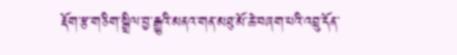རྡོག་རྩ་གཅིག་སྒྲིལ་བྱ་རྒྱུའི་མནའ་གན་མཐུ་མོ་ཆེ་བཞག་པའི་འབྲུ་དོན་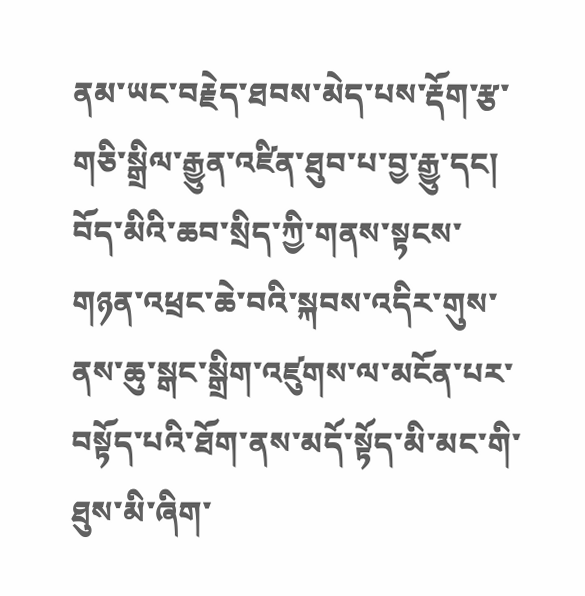ནམ་ཡང་བརྗེད་ཐབས་མེད་པས་རྡོག་རྩ་གཅི་སྒྲིལ་རྒྱུན་འཛིན་ཐུབ་པ་བྱ་རྒྱུ་དང། བོད་མིའི་ཆབ་སྲིད་ཀྱི་གནས་སྟངས་གཉན་འཕྲང་ཆེ་བའི་སྐབས་འདིར་གུས་ནས་ཆུ་སྒང་སྒྲིག་འཛུགས་ལ་མངོན་པར་བསྟོད་པའི་ཐོག་ནས་མདོ་སྟོད་མི་མང་གི་ཐུས་མི་ཞིག་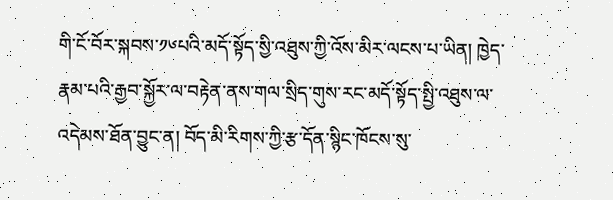གི་ངོ་བོར་སྐབས་༡༦པའི་མདོ་སྟོད་སྱི་འཐུས་ཀྱི་འོས་མིར་ལངས་པ་ཡིན། ཁྱེད་རྣམ་པའི་རྒྱབ་སྐྱོར་ལ་བརྟེན་ནས་གལ་སྲིད་གུས་རང་མདོ་སྟོད་སྤྱི་འཐུས་ལ་འདེམས་ཐོན་བྱུང་ན། བོད་མི་རིགས་ཀྱི་རྩ་དོན་སྙིང་ཁོངས་སུ་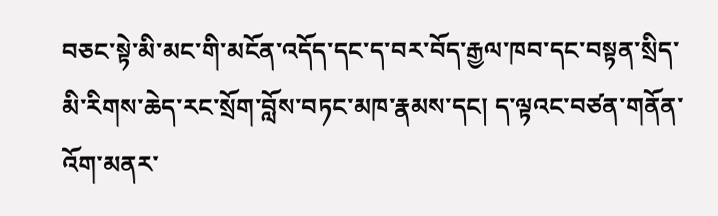བཅང་སྟེ་མི་མང་གི་མངོན་འདོད་དང་ད་བར་བོད་རྒྱལ་ཁབ་དང་བསྟན་སྲིད་མི་རིགས་ཆེད་རང་སྲོག་བློས་བཏང་མཁ་རྣམས་དང། ད་ལྟའང་བཙན་གནོན་འོག་མནར་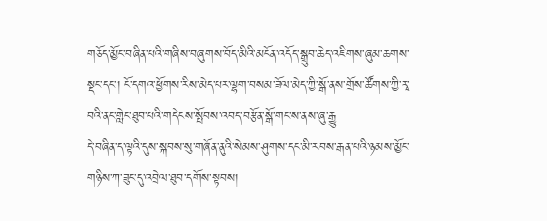གཅོད་མྱོང་བཞིན་པའི་གཞིས་བཞུགས་བོད་མིའི་མངོན་འདོད་སྒྲུབ་ཆེད་འཇིགས་ཞུམ་ཆགས་སྡང་དང་། ངོ་དགའ་ཕྱོགས་རིས་མེད་པར་ལྷག་བསམ་ཟོལ་མེད་ཀྱི་སྒོ་ནས་གྲོས་ཚོགས་ཀྱི་རྭ་བའི་ནང་གླེང་ཐུབ་པའི་གདེངས་སྤོབས་འབད་བརྩོན་སྒོ་གང་ས་ནས་ཞུ་རྒྱུ
དེ་བཞིན་ད་ལྟའི་དུས་སྐབས་སུ་གཞོན་ནུའི་སེམས་ཤུགས་དང་མི་རབས་རྒན་པའི་ཉམས་མྱོང་གཉིས་ཀ་ཟུང་དུ་འབྲེལ་ཐུབ་དགོས་སྟབས།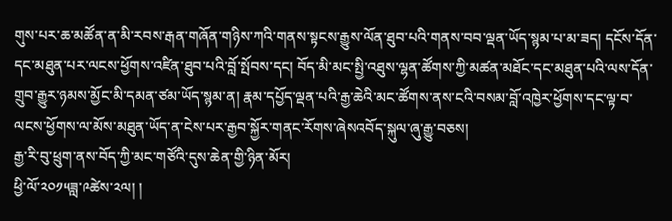གུས་པར་ཆ་མཚོན་ན་མི་རབས་རྒན་གཞོན་གཉིས་ཀའི་གནས་སྟངས་རྒྱུས་ལོན་ཐུབ་པའི་གནས་བབ་ལྡན་ཡོད་སྙམ་པ་མ་ཟད། དངོས་དོན་དང་མཐུན་པར་ལངས་ཕྱོགས་འཛིན་ཐུབ་པའི་བློ་སྤོབས་དང། བོད་མི་མང་སྤྱི་འཐུས་ལྷན་ཚོགས་ཀྱི་མཚན་མཐོང་དང་མཐུན་པའི་ལས་དོན་གྲུབ་རྒྱུར་ཉམས་མྱོང་མི་དམན་ཙམ་ཡོད་སྙམ་ན། རྣམ་དཔྱོད་ལྡན་པའི་རྒྱ་ཆེའི་མང་ཚོགས་ནས་ངའི་བསམ་བློ་འཁྱེར་ཕྱོགས་དང་ལྟ་བ་ལངས་ཕྱོགས་ལ་མོས་མཐུན་ཡོད་ན་ངེས་པར་རྒྱབ་སྐྱོར་གནང་རོགས་ཞེསའབོད་སྐུལ་ཞུ་རྒྱུ་བཅས།
རྒྱ་རི་བུ་ཕྲུག་ནས་བོད་ཀྱི་མང་གཙོའི་དུས་ཆེན་གྱི་ཉིན་མོར།
ཕྱི་ལོ་༢༠༡༥ཟླ་༩ཚེས་༢ལ། །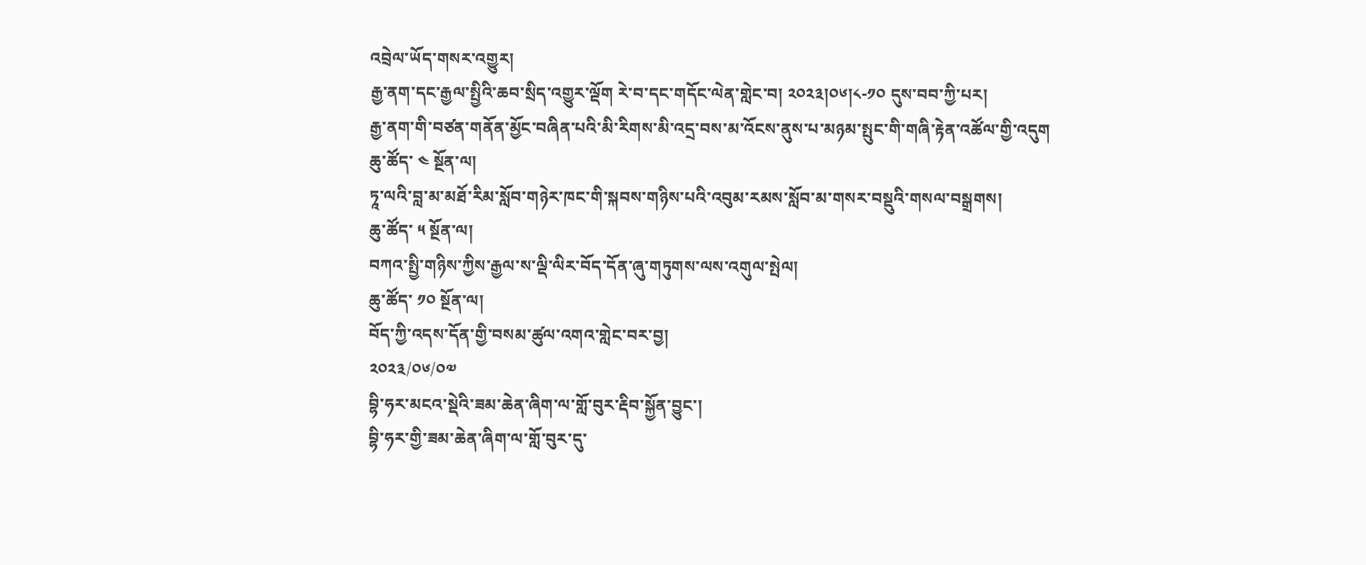འབྲེལ་ཡོད་གསར་འགྱུར།
རྒྱ་ནག་དང་རྒྱལ་སྤྱིའི་ཆབ་སྲིད་འགྱུར་ལྡོག རེ་བ་དང་གདོང་ལེན་གླེང་བ། ༢༠༢༣།༠༦།༨-༡༠ དུས་བབ་ཀྱི་པར།
རྒྱ་ནག་གི་བཙན་གནོན་མྱོང་བཞིན་པའི་མི་རིགས་མི་འདྲ་བས་མ་འོངས་ནུས་པ་མཉམ་སྤུང་གི་གཞི་རྟེན་འཚོལ་གྱི་འདུག
ཆུ་ཚོད་ ༤ སྔོན་ལ།
ཏཱ་ལའི་བླ་མ་མཐོ་རིམ་སློབ་གཉེར་ཁང་གི་སྐབས་གཉིས་པའི་འབུམ་རམས་སློབ་མ་གསར་བསྡུའི་གསལ་བསྒྲགས།
ཆུ་ཚོད་ ༥ སྔོན་ལ།
བཀའ་སྤྱི་གཉིས་ཀྱིས་རྒྱལ་ས་ལྡི་ལིར་བོད་དོན་ཞུ་གཏུགས་ལས་འགུལ་སྤེལ།
ཆུ་ཚོད་ ༡༠ སྔོན་ལ།
བོད་ཀྱི་འདས་དོན་གྱི་བསམ་ཚུལ་འགའ་གླེང་བར་བྱ།
༢༠༢༣/༠༦/༠༧
བྷི་ཧར་མངའ་སྡེའི་ཟམ་ཆེན་ཞིག་ལ་གློ་བུར་རྡིབ་སྐྱོན་བྱུང་།
བྷི་ཧར་གྱི་ཟམ་ཆེན་ཞིག་ལ་གློ་བུར་དུ་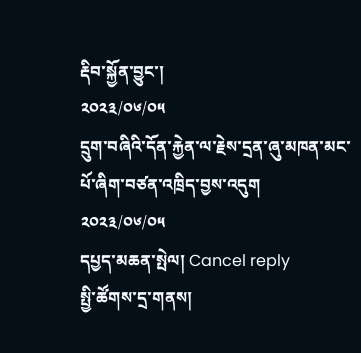རྡིབ་སྐྱོན་བྱུང་།
༢༠༢༣/༠༦/༠༥
དྲུག་བཞིའི་དོན་རྐྱེན་ལ་རྗེས་དྲན་ཞུ་མཁན་མང་པོ་ཞིག་བཙན་འཁྲིད་བྱས་འདུག
༢༠༢༣/༠༦/༠༥
དཔྱད་མཆན་སྤེལ། Cancel reply
སྤྱི་ཚོགས་དྲ་གནས།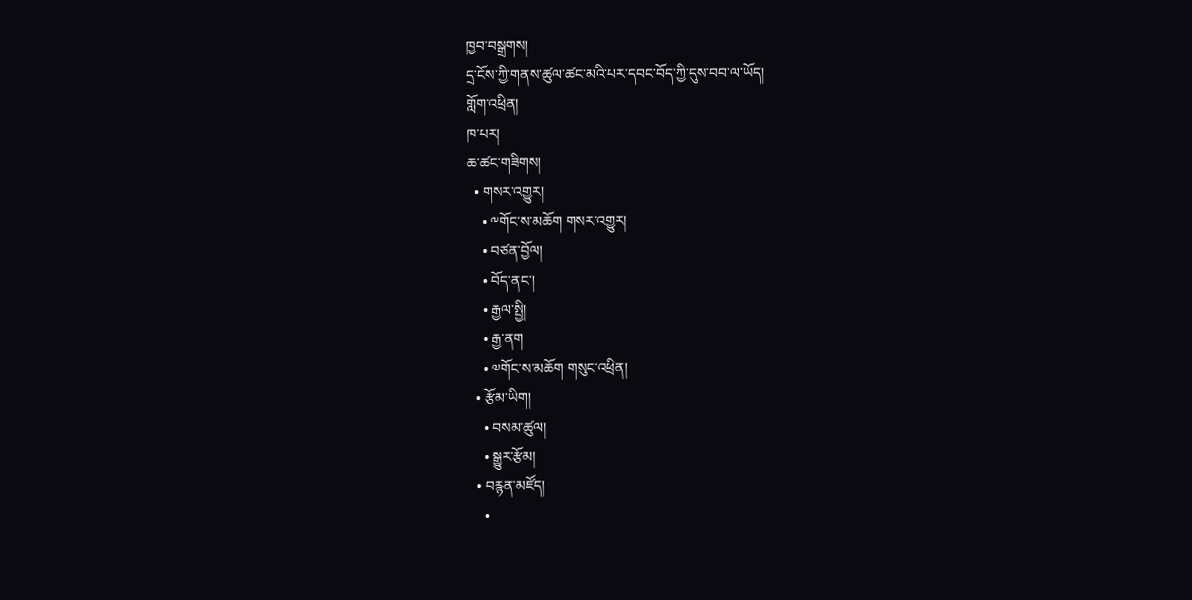ཁྱབ་བསྒྲགས།
དྲ་ངོས་ཀྱི་གནས་ཚུལ་ཚང་མའི་པར་དབང་བོད་ཀྱི་དུས་བབ་ལ་ཡོད།
གློག་འཕྲིན།
ཁ་པར།
ཆ་ཚང་གཟིགས།
  • གསར་འགྱུར།
    • ༸གོང་ས་མཆོག གསར་འགྱུར།
    • བཙན་བྱོལ།
    • བོད་ནང་།
    • རྒྱལ་སྤྱི།
    • རྒྱ་ནག
    • ༧གོང་ས་མཆོག གསུང་འཕྲིན།
  • རྩོམ་ཡིག།
    • བསམ་ཚུལ།
    • སྒྱུར་རྩོམ།
  • བརྙན་མཛོད།
    •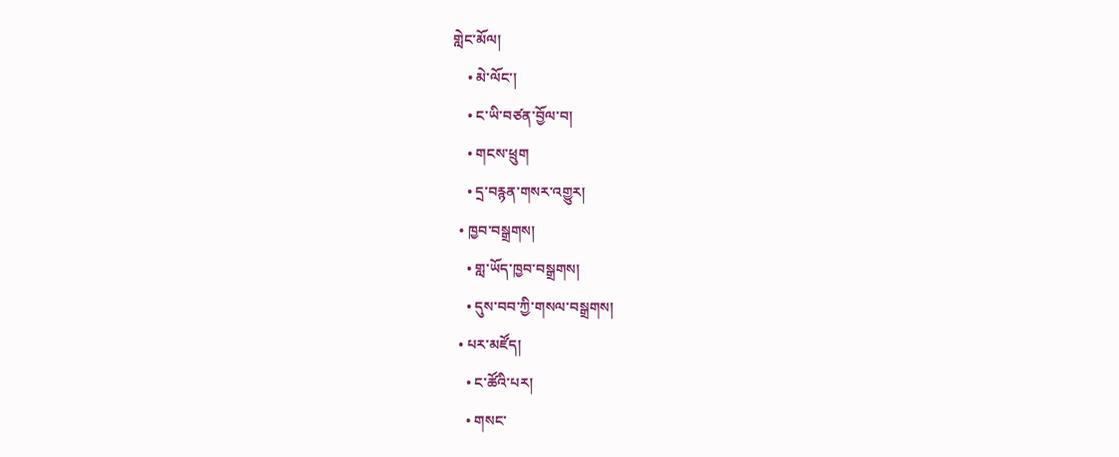གླེང་མོལ།
    • མེ་ལོང་།
    • ང་ཡི་བཙན་བྱོལ་བ།
    • གངས་ཕྲུག
    • དྲ་བརྙན་གསར་འགྱུར།
  • ཁྱབ་བསྒྲགས།
    • གླ་ཡོད་ཁྱབ་བསྒྲགས།
    • དུས་བབ་ཀྱི་གསལ་བསྒྲགས།
  • པར་མཛོད།
    • ང་ཚོའི་པར།
    • གསང་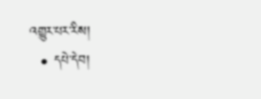འགྱུར་པར་རིས།
  • དཔེ་དེབ།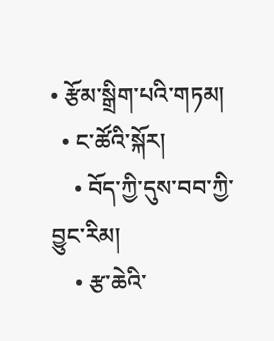• རྩོམ་སྒྲིག་པའི་གཏམ།
  • ང་ཚོའི་སྐོར།
    • བོད་ཀྱི་དུས་བབ་ཀྱི་བྱུང་རིམ།
    • རྩ་ཆེའི་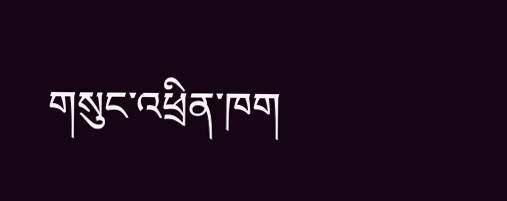གསུང་འཕྲིན་ཁག